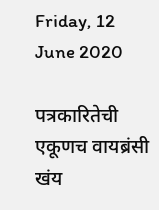Friday, 12 June 2020

पत्रकारितेची एकूणच वायब्रंसी खंय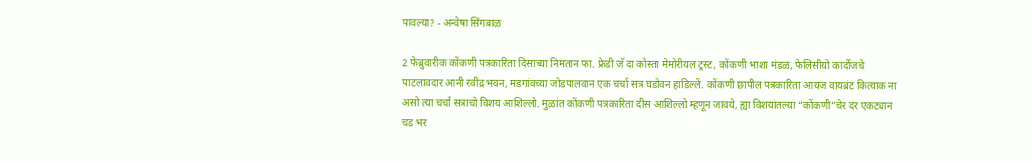पावल्या? - अन्वेषा सिंगबाळ

2 फेब्रुवारीक कोंकणी पत्रकारिता दिसाच्या निमतान फा. फ्रेडी जॅ दा कोस्ता मेमोरीयल ट्रस्ट, कोंकणी भाशा मंडळ, फेलिसीयो कार्दोजचे पाटलावदार आनी रवींद्र भवन, मडगांवच्या जोडपालवान एक चर्चा सत्र घडोवन हाडिल्लें. कोंकणी छापील पत्रकारिता आयज वायब्रंट कित्याक ना असो त्या चर्चा सत्राचो विशय आशिल्लो. मुळांत कोंकणी पत्रकारिता दीस आशिल्लो म्हणून जावये, ह्या विशयांतल्या “कोंकणी”चेर दर एकट्यान चड भर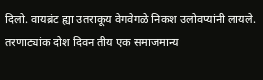दिलो. वायब्रंट ह्या उतराकूय वेगवेगळे निकश उलोवप्यांनी लायले. तरणाट्यांक दोश दिवन तीय एक समाजमान्य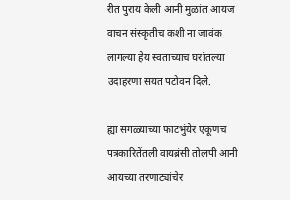रीत पुराय केली आनी मुळांत आयज वाचन संस्कृतीच कशी ना जावंक लागल्या हेय स्वताच्याच घरांतल्या उदाहरणा सयत पटोवन दिले.

ह्या सगळ्याच्या फाटभुंयेर एकूणच पत्रकारितेंतली वायब्रंसी तोलपी आनी आयच्या तरणाट्यांचेर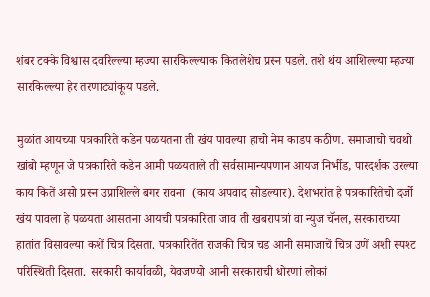शंबर टक्के विश्वास दवरिल्ल्या म्हज्या सारकिल्ल्याक कितलेशेच प्रस्न पडले. तशे थंय आशिल्ल्या म्हज्या सारकिल्ल्या हेर तरणाट्यांकूय पडले.

मुळांत आयच्या पत्रकारिते कडेन पळयतना ती खंय पावल्या हाचो नेम काडप कठीण. समाजाचो चवथो खांबो म्हणून जे पत्रकारिते कडेन आमी पळयताले ती सर्वसामान्यपणान आयज निर्भीड, पारदर्शक उरल्या काय कितें असो प्रस्न उप्राशिल्ले बगर रावना  (काय अपवाद सोडल्यार). देशभरांत हे पत्रकारितेचो दर्जो खंय पावला हे पळयता आसतना आयची पत्रकारिता जाव ती खबरापत्रां वा न्युज चॅनल, सरकाराच्या हातांत विसावल्या कशें चित्र दिसता. पत्रकारितेंत राजकी चित्र चड आनी समाजाचें चित्र उणें अशी स्पश्ट परिस्थिती दिसता. सरकारी कार्यावळी, येवजण्यो आनी सरकाराची धोरणां लोकां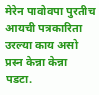मेरेन पावोवपा पुरतीच आयची पत्रकारिता उरल्या काय असो प्रस्न केन्ना केन्ना पडटा.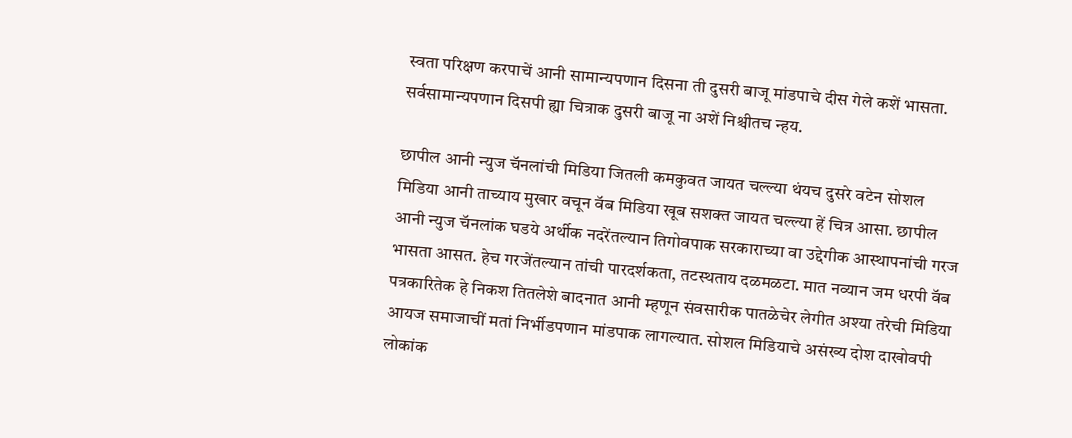स्वता परिक्षण करपाचें आनी सामान्यपणान दिसना ती दुसरी बाजू मांडपाचे दीस गेले कशें भासता. सर्वसामान्यपणान दिसपी ह्या चित्राक दुसरी बाजू ना अशें निश्चीतच न्हय.

छापील आनी न्युज चॅनलांची मिडिया जितली कमकुवत जायत चल्ल्या थंयच दुसरे वटेन सोशल मिडिया आनी ताच्याय मुखार वचून वॅब मिडिया खूब सशक्त जायत चल्ल्या हें चित्र आसा. छापील आनी न्युज चॅनलांक घडये अर्थीक नदरेंतल्यान तिगोवपाक सरकाराच्या वा उद्देगीक आस्थापनांची गरज भासता आसत. हेच गरजेंतल्यान तांची पारदर्शकता, तटस्थताय दळमळटा. मात नव्यान जम धरपी वॅब पत्रकारितेक हे निकश तितलेशे बादनात आनी म्हणून संवसारीक पातळेचेर लेगीत अश्या तरेची मिडिया आयज समाजाचीं मतां निर्भीडपणान मांडपाक लागल्यात. सोशल मिडियाचे असंख्य दोश दाखोवपी लोकांक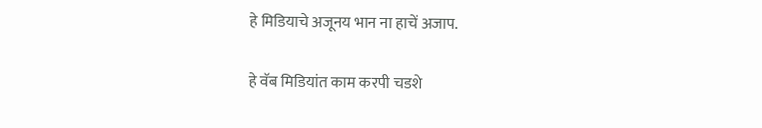हे मिडियाचे अजूनय भान ना हाचें अजाप.

हे वॅब मिडियांत काम करपी चडशे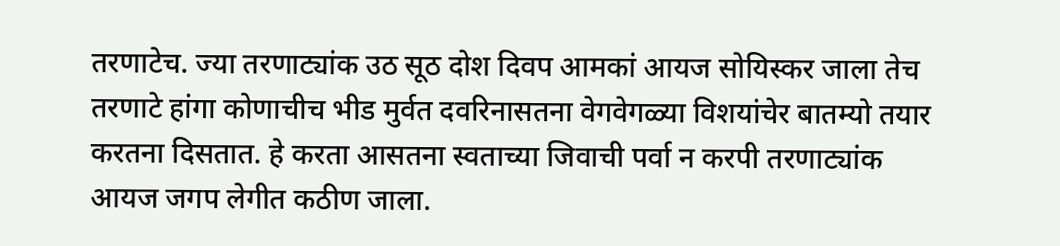तरणाटेच. ज्या तरणाट्यांक उठ सूठ दोश दिवप आमकां आयज सोयिस्कर जाला तेच तरणाटे हांगा कोणाचीच भीड मुर्वत दवरिनासतना वेगवेगळ्या विशयांचेर बातम्यो तयार करतना दिसतात. हे करता आसतना स्वताच्या जिवाची पर्वा न करपी तरणाट्यांक आयज जगप लेगीत कठीण जाला.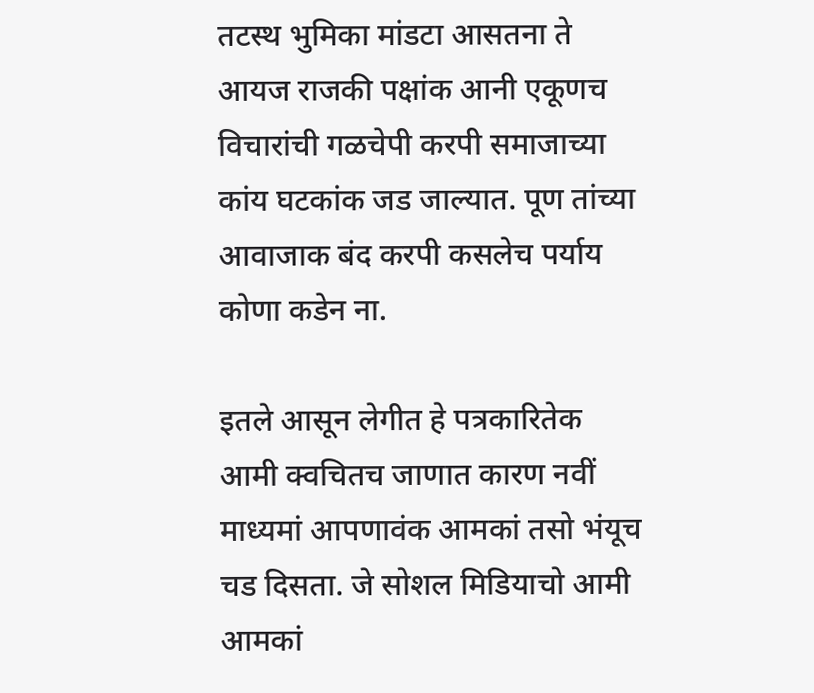तटस्थ भुमिका मांडटा आसतना ते आयज राजकी पक्षांक आनी एकूणच विचारांची गळचेपी करपी समाजाच्या कांय घटकांक जड जाल्यात. पूण तांच्या आवाजाक बंद करपी कसलेच पर्याय कोणा कडेन ना.

इतले आसून लेगीत हे पत्रकारितेक आमी क्वचितच जाणात कारण नवीं माध्यमां आपणावंक आमकां तसो भंयूच चड दिसता. जे सोशल मिडियाचो आमी आमकां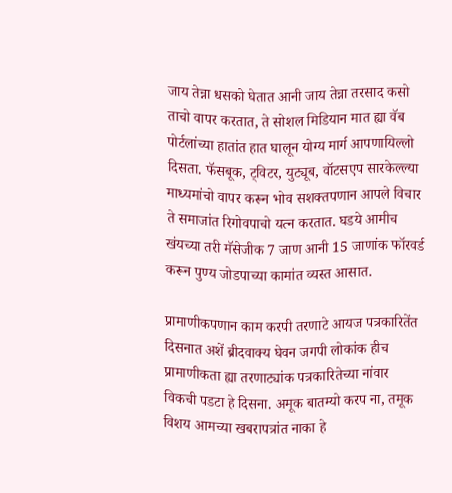जाय तेन्ना धसको घेतात आनी जाय तेन्ना तरसाद कसो ताचो वापर करतात, ते सोशल मिडियान मात ह्या वॅब पोर्टलांच्या हातांत हात घालून योग्य मार्ग आपणायिल्लो दिसता. फॅसबूक, ट्विटर, युट्यूब, वॉटसएप सारकेल्ल्या माध्यमांचो वापर करून भोव सशक्तपणान आपले विचार ते समाजांत रिगोवपाचो यत्न करतात. घडये आमीच खंयच्या तरी मॅसेजीक 7 जाण आनी 15 जाणांक फॉरवर्ड करून पुण्य जोडपाच्या कामांत व्यस्त आसात.

प्रामाणीकपणान काम करपी तरणाटे आयज पत्रकारितेंत दिसनात अशें ब्रीदवाक्य घेवन जगपी लोकांक हीच प्रामाणीकता ह्या तरणाट्यांक पत्रकारितेच्या नांवार विकची पडटा हे दिसना. अमूक बातम्यो करप ना, तमूक विशय आमच्या खबरापत्रांत नाका हे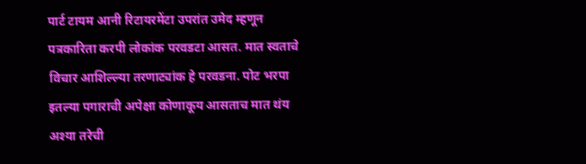पार्ट टायम आनी रिटायरमेंटा उपरांत उमेद म्हणून पत्रकारिता करपी लोकांक परवडटा आसत. मात स्वताचे विचार आशिल्ल्या तरणाट्यांक हे परवडना. पोट भरपा इतल्या पगाराची अपेक्षा कोणाकूय आसताच मात थंय अश्या तरेची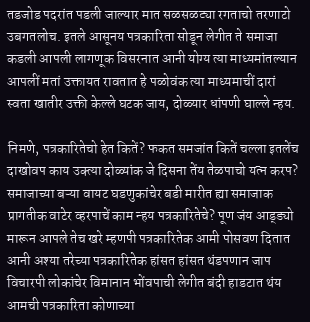तडजोड पदरांत पडली जाल्यार मात सळसळट्या रगताचो तरणाटो उबगतलोच. इतले आसूनय पत्रकारिता सोडून लेगीत ते समाजा कडली आपली लागणूक विसरनात आनी योग्य त्या माध्यमांतल्यान आपलीं मतां उक्तायत रावतात हे पळोवंक त्या माध्यमाचीं दारां स्वता खातीर उक्ती केल्ले घटक जाय, दोळ्यार धांपणी घाल्ले न्हय.

निमणे, पत्रकारितेचो हेत कितें? फकत समजांत कितें चल्ला इतलेंच दाखोवप काय उक्त्या दोळ्यांक जे दिसना तेंय तेळपाचो यत्न करप? समाजाच्या बऱ्या वायट घडणुकांचेर बडी मारीत ह्या समाजाक प्रागतीक वाटेर व्हरपाचें काम न्हय पत्रकारितेचे? पूण जंय आड्ड्यो मारून आपले तेच खरे म्हणपी पत्रकारितेक आमी पोसवण दितात आनी अश्या तरेच्या पत्रकारितेक हांसत हांसत थंडपणान जाप विचारपी लोकांचेर विमानान भोंवपाची लेगीत बंदी हाडटात थंय आमची पत्रकारिता कोणाच्या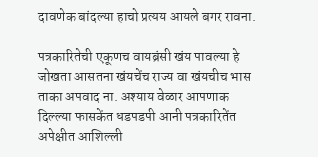दावणेक बांदल्या हाचो प्रत्यय आयले बगर रावना.

पत्रकारितेची एकूणच वायब्रंसी खंय पावल्या हे जोखता आसतना खंयचेंच राज्य वा खंयचीच भास ताका अपवाद ना. अश्याय वेळार आपणाक दिल्ल्या फासकेंत धडपडपी आनी पत्रकारितेंत अपेक्षीत आशिल्ली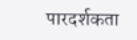पारदर्शकता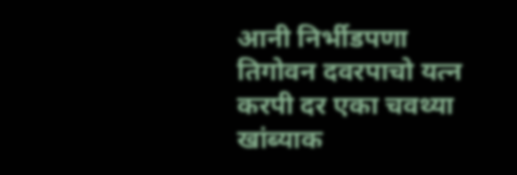आनी निर्भीडपणा तिगोवन दवरपाचो यत्न करपी दर एका चवथ्या खांब्याक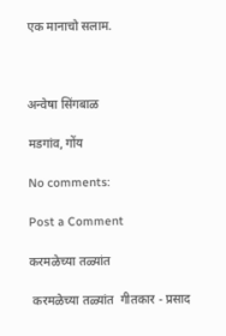एक मानाचो सलाम.



अन्वेषा सिंगबाळ

मडगांव, गोंय

No comments:

Post a Comment

करमळेच्या तळ्यांत

 करमळेच्या तळ्यांत  गीतकार - प्रसाद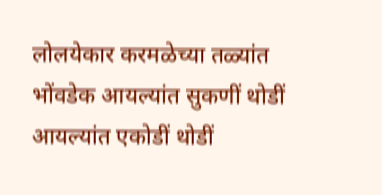लोलयेकार करमळेच्या तळ्यांत भोंवडेक आयल्यांत सुकणीं थोडीं आयल्यांत एकोडीं थोडीं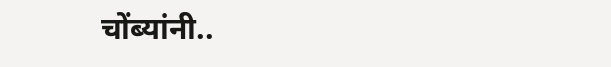चोंब्यांनी..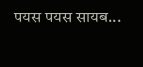पयस पयस सायब...